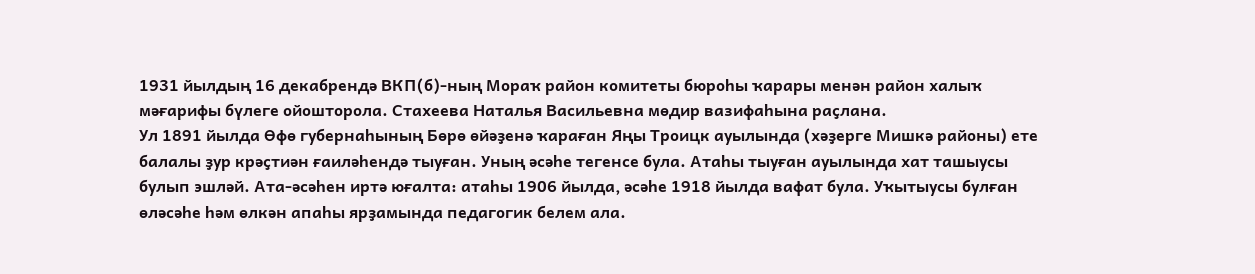1931 йылдың 16 декабрендә ВКП(б)-ның Мораҡ район комитеты бюроһы ҡарары менән район халыҡ мәғарифы бүлеге ойошторола. Стахеева Наталья Васильевна мөдир вазифаһына раҫлана.
Ул 1891 йылда Өфө губернаһының Бөрө өйәҙенә ҡараған Яңы Троицк ауылында (хәҙерге Мишкә районы) ете балалы ҙур крәҫтиән ғаиләһендә тыуған. Уның әсәһе тегенсе була. Атаһы тыуған ауылында хат ташыусы булып эшләй. Ата-әсәһен иртә юғалта: атаһы 1906 йылда, әсәһе 1918 йылда вафат була. Уҡытыусы булған өләсәһе һәм өлкән апаһы ярҙамында педагогик белем ала.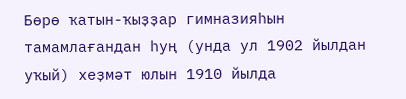Бөрө ҡатын-ҡыҙҙар гимназияһын тамамлағандан һуң (унда ул 1902 йылдан уҡый) хеҙмәт юлын 1910 йылда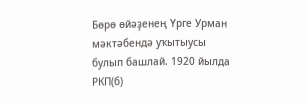Бөрө өйәҙенең Үрге Урман мәктәбендә уҡытыусы булып башлай. 1920 йылда РКП(б)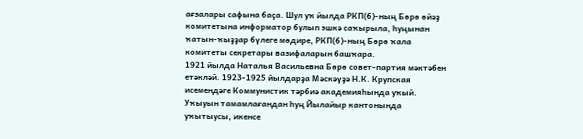ағзалары сафына баҫа. Шул уҡ йылда РКП(б)-ның Бөрө өйәҙ комитетына информатор булып эшкә саҡырыла, һуңынан ҡатын-ҡыҙҙар бүлеге мөдире, РКП(б)-ның Бөрө ҡала комитеты секретары вазифаларын башҡара.
1921 йылда Наталья Васильевна Бөрө совет-партия мәктәбен етәкләй. 1923-1925 йылдарҙа Мәскәүҙә Н.К. Крупская исемендәге Коммунистик тәрбиә академияһында уҡый. Уҡыуын тамамлағандан һуң Йылайыр кантонында уҡытыусы, икенсе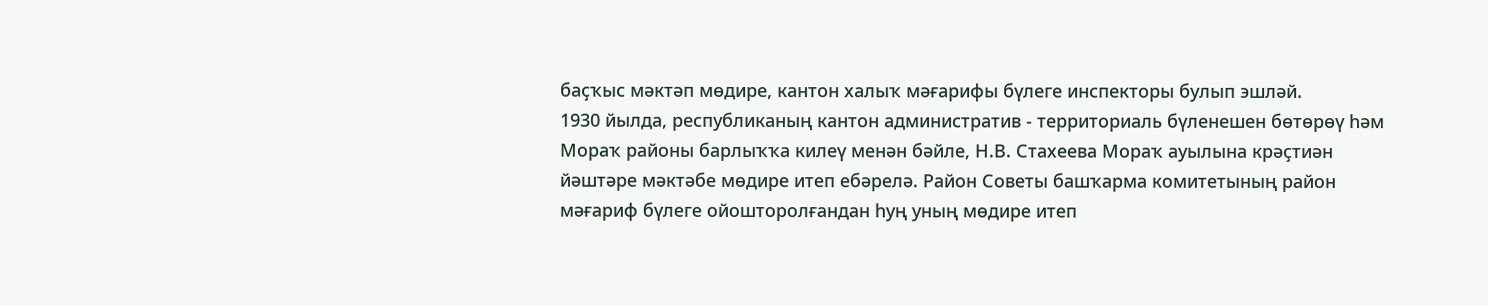баҫҡыс мәктәп мөдире, кантон халыҡ мәғарифы бүлеге инспекторы булып эшләй.
1930 йылда, республиканың кантон административ - территориаль бүленешен бөтөрөү һәм Мораҡ районы барлыҡҡа килеү менән бәйле, Н.В. Стахеева Мораҡ ауылына крәҫтиән йәштәре мәктәбе мөдире итеп ебәрелә. Район Советы башҡарма комитетының район мәғариф бүлеге ойошторолғандан һуң уның мөдире итеп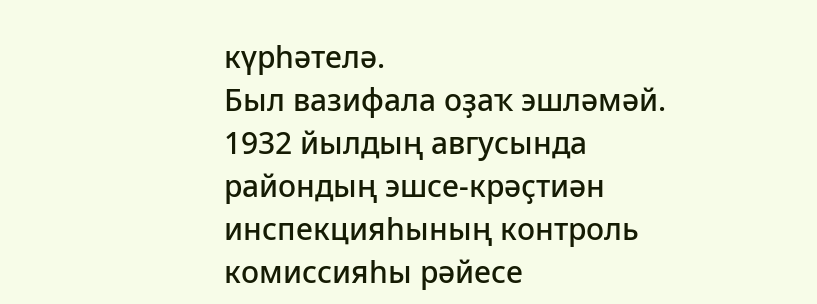күрһәтелә.
Был вазифала оҙаҡ эшләмәй. 1932 йылдың авгусында райондың эшсе-крәҫтиән инспекцияһының контроль комиссияһы рәйесе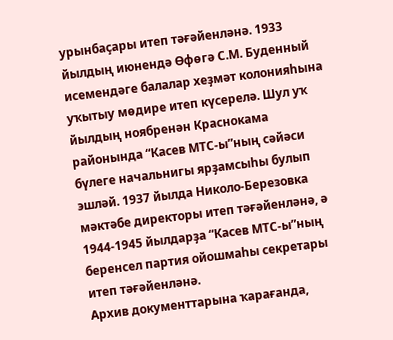урынбаҫары итеп тәғәйенләнә. 1933 йылдың июнендә Өфөгә С.М. Буденный исемендәге балалар хеҙмәт колонияһына уҡытыу мөдире итеп күсерелә. Шул уҡ йылдың ноябренән Краснокама районында “Касев МТС-ы”ның сәйәси бүлеге начальнигы ярҙамсыһы булып эшләй. 1937 йылда Николо-Березовка мәктәбе директоры итеп тәғәйенләнә, ә 1944-1945 йылдарҙа “Касев МТС-ы”ның беренсел партия ойошмаһы секретары итеп тәғәйенләнә.
Архив документтарына ҡарағанда,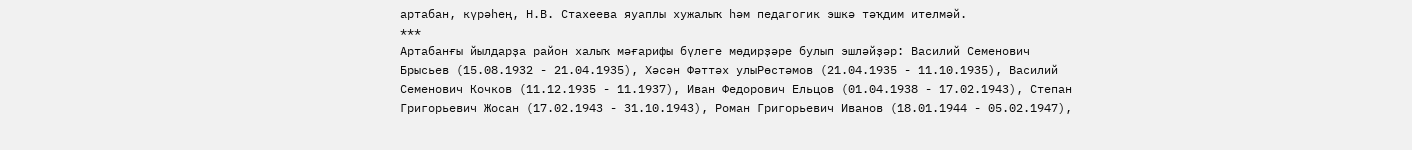артабан, күрәһең, Н.В. Стахеева яуаплы хужалыҡ һәм педагогик эшкә тәҡдим ителмәй.
***
Артабанғы йылдарҙа район халыҡ мәғарифы бүлеге мөдирҙәре булып эшләйҙәр: Василий Семенович Брысьев (15.08.1932 - 21.04.1935), Хәсән Фәттәх улыРөстәмов (21.04.1935 - 11.10.1935), Василий Семенович Кочков (11.12.1935 - 11.1937), Иван Федорович Ельцов (01.04.1938 - 17.02.1943), Степан Григорьевич Жосан (17.02.1943 - 31.10.1943), Роман Григорьевич Иванов (18.01.1944 - 05.02.1947),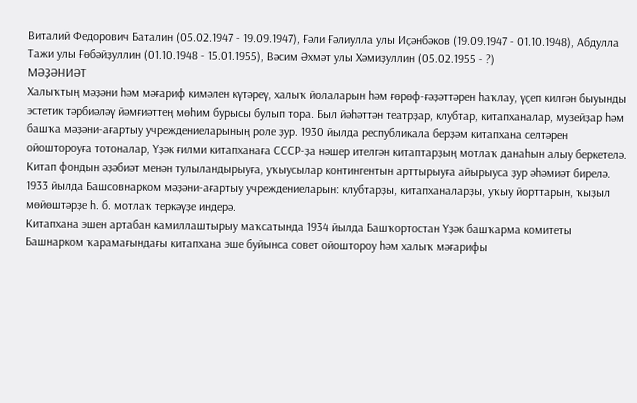Виталий Федорович Баталин (05.02.1947 - 19.09.1947), Ғәли Ғәлиулла улы Иҫәнбәков (19.09.1947 - 01.10.1948), Абдулла Тажи улы Ғөбәйҙуллин (01.10.1948 - 15.01.1955), Вәсим Әхмәт улы Хәмиҙуллин (05.02.1955 - ?)
МӘҘӘНИӘТ
Халыҡтың мәҙәни һәм мәғариф кимәлен күтәреү, халыҡ йолаларын һәм ғөрөф-ғәҙәттәрен һаҡлау, үҫеп килгән быуынды эстетик тәрбиәләү йәмғиәттең мөһим бурысы булып тора. Был йәһәттән театрҙар, клубтар, китапханалар, музейҙар һәм башҡа мәҙәни-ағартыу учреждениеларының роле ҙур. 1930 йылда республикала берҙәм китапхана селтәрен ойоштороуға тотоналар, Үҙәк ғилми китапханаға СССР-ҙа нәшер ителгән китаптарҙың мотлаҡ данаһын алыу беркетелә. Китап фондын әҙәбиәт менән тулыландырыуға, уҡыусылар контингентын арттырыуға айырыуса ҙур әһәмиәт бирелә. 1933 йылда Башсовнарком мәҙәни-ағартыу учреждениеларын: клубтарҙы, китапханаларҙы, уҡыу йорттарын, ҡыҙыл мөйөштәрҙе һ. б. мотлаҡ теркәүҙе индерә.
Китапхана эшен артабан камиллаштырыу маҡсатында 1934 йылда Башҡортостан Үҙәк башҡарма комитеты Башнарком ҡарамағындағы китапхана эше буйынса совет ойоштороу һәм халыҡ мәғарифы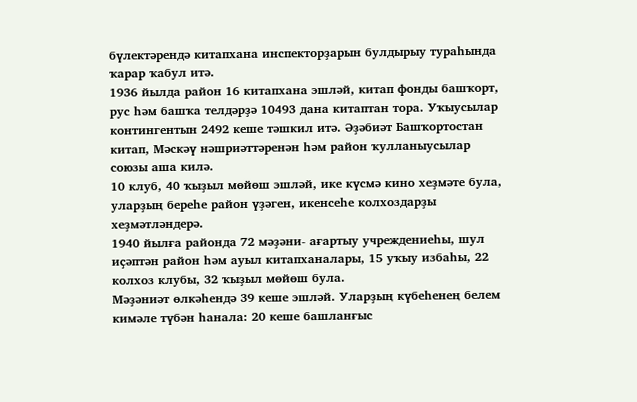бүлектәрендә китапхана инспекторҙарын булдырыу тураһында ҡарар ҡабул итә.
1936 йылда район 16 китапхана эшләй, китап фонды башҡорт, рус һәм башҡа телдәрҙә 10493 дана китаптан тора. Уҡыусылар контингентын 2492 кеше тәшкил итә. Әҙәбиәт Башҡортостан китап, Мәскәү нәшриәттәренән һәм район ҡулланыусылар союзы аша килә.
10 клуб, 40 ҡыҙыл мөйөш эшләй, ике күсмә кино хеҙмәте була, уларҙың береһе район үҙәген, икенсеһе колхоздарҙы хеҙмәтләндерә.
1940 йылға районда 72 мәҙәни- ағартыу учреждениеһы, шул иҫәптән район һәм ауыл китапханалары, 15 уҡыу избаһы, 22 колхоз клубы, 32 ҡыҙыл мөйөш була.
Мәҙәниәт өлкәһендә 39 кеше эшләй. Уларҙың күбеһенең белем кимәле түбән һанала: 20 кеше башланғыс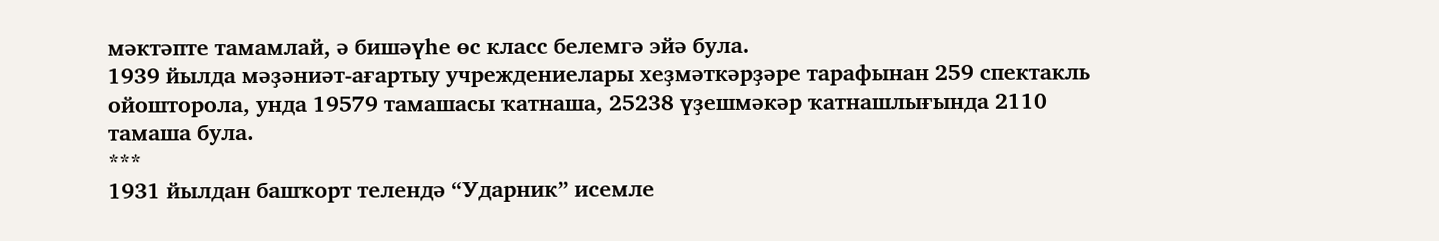мәктәпте тамамлай, ә бишәүһе өс класс белемгә эйә була.
1939 йылда мәҙәниәт-ағартыу учреждениелары хеҙмәткәрҙәре тарафынан 259 спектакль ойошторола, унда 19579 тамашасы ҡатнаша, 25238 үҙешмәкәр ҡатнашлығында 2110 тамаша була.
***
1931 йылдан башҡорт телендә “Ударник” исемле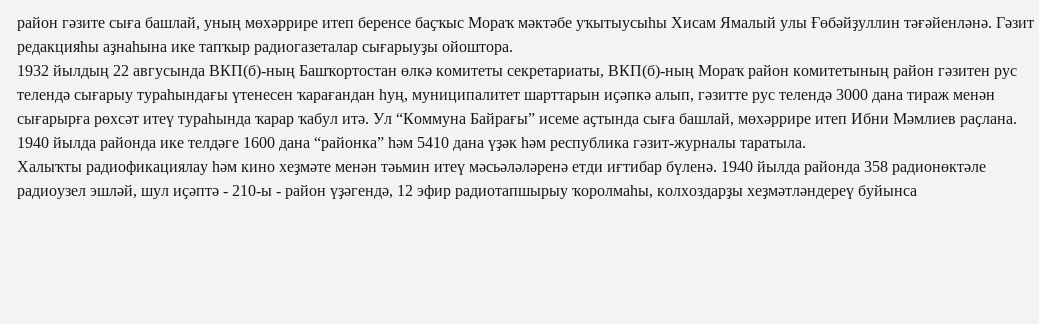район гәзите сыға башлай, уның мөхәррире итеп беренсе баҫҡыс Мораҡ мәктәбе уҡытыусыһы Хисам Ямалый улы Ғөбәйҙуллин тәғәйенләнә. Гәзит редакцияһы аҙнаһына ике тапҡыр радиогазеталар сығарыуҙы ойоштора.
1932 йылдың 22 авгусында ВКП(б)-ның Башҡортостан өлкә комитеты секретариаты, ВКП(б)-ның Мораҡ район комитетының район гәзитен рус телендә сығарыу тураһындағы үтенесен ҡарағандан һуң, муниципалитет шарттарын иҫәпкә алып, гәзитте рус телендә 3000 дана тираж менән сығарырға рөхсәт итеү тураһында ҡарар ҡабул итә. Ул “Коммуна Байрағы” исеме аҫтында сыға башлай, мөхәррире итеп Ибни Мәмлиев раҫлана.
1940 йылда районда ике телдәге 1600 дана “районка” һәм 5410 дана үҙәк һәм республика гәзит-журналы таратыла.
Халыҡты радиофикациялау һәм кино хеҙмәте менән тәьмин итеү мәсьәләләренә етди иғтибар бүленә. 1940 йылда районда 358 радионөктәле радиоузел эшләй, шул иҫәптә - 210-ы - район үҙәгендә, 12 эфир радиотапшырыу ҡоролмаһы, колхоздарҙы хеҙмәтләндереү буйынса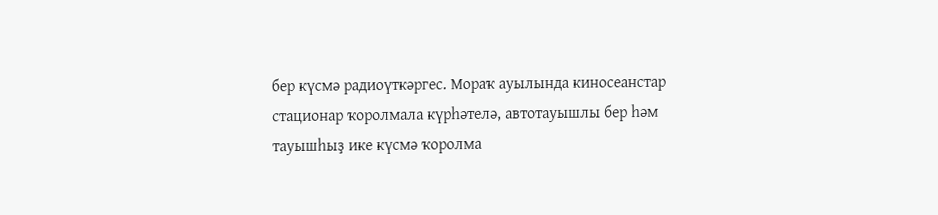бер күсмә радиоүткәргес. Мораҡ ауылында киносеанстар стационар ҡоролмала күрһәтелә, автотауышлы бер һәм тауышһыҙ ике күсмә ҡоролма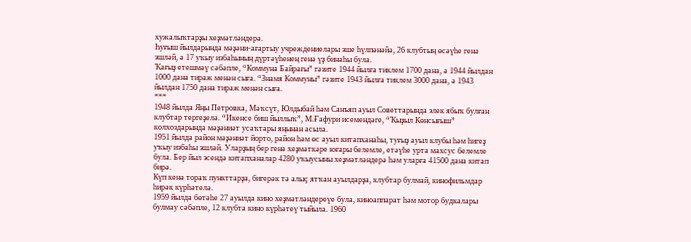хужалыҡтарҙы хеҙмәтләндерә.
Һуғыш йылдарында мәҙәни-ағартыу учреждениелары эше һүлпәнәйә, 26 клубтың өсәүһе генә эшләй, ә 17 уҡыу избаһының дүртәүһенең генә үҙ бинаһы була.
Ҡағыҙ етешмәү сәбәпле, “Коммуна Байрағы” гәзите 1944 йылға тиклем 1700 дана, ә 1944 йылдан 1000 дана тираж менән сыға. “Знамя Коммуны” гәзите 1943 йылға тиклем 3000 дана, ә 1943 йылдан 1750 дана тираж менән сыға.
***
1948 йылда Яңы Петровка, Мәҡсүт, Юлдыбай һәм Санъяп ауыл Советтарында элек ябыҡ булған клубтар тергеҙелә. “Икенсе биш йыллыҡ”, М.Ғафури исемендәге, “Ҡыҙыл Көнсығыш” колхоздарында мәҙәниәт усаҡтары яңынан асыла.
1951 йылда район мәҙәниәт йорто, район һәм өс ауыл китапханаһы, туғыҙ ауыл клубы һәм һигеҙ уҡыу избаһы эшләй. Уларҙың бер генә хеҙмәткәре юғары белемле, етәүһе урта махсус белемле була. Бер йыл эсендә китапханалар 4280 уҡыусыны хеҙмәтләндерә һәм уларға 41500 дана китап бирә.
Күп кенә тораҡ пункттарҙа, бигерәк тә алыҫ ятҡан ауылдарҙа, клубтар булмай, кинофильмдар һирәк күрһәтелә.
1959 йылда бөтәһе 27 ауылда кино хеҙмәтләндереүе була, киноаппарат һәм мотор будкалары булмау сәбәпле, 12 клубта кино күрһәтеү тыйыла. 1960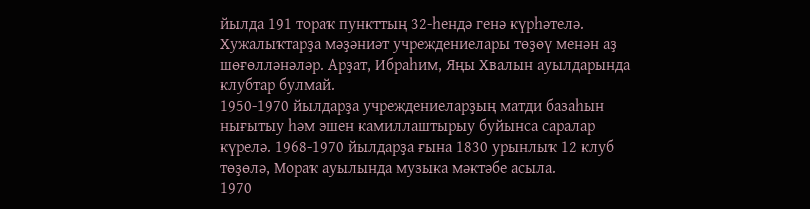йылда 191 тораҡ пункттың 32-һендә генә күрһәтелә.
Хужалыҡтарҙа мәҙәниәт учреждениелары төҙөү менән аҙ шөғөлләнәләр. Арҙат, Ибраһим, Яңы Хвалын ауылдарында клубтар булмай.
1950-1970 йылдарҙа учреждениеларҙың матди базаһын нығытыу һәм эшен камиллаштырыу буйынса саралар күрелә. 1968-1970 йылдарҙа ғына 1830 урынлыҡ 12 клуб төҙөлә, Мораҡ ауылында музыка мәктәбе асыла.
1970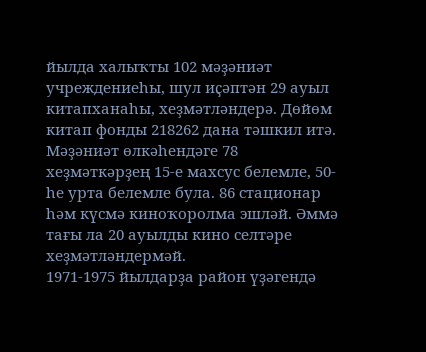йылда халыҡты 102 мәҙәниәт учреждениеһы, шул иҫәптән 29 ауыл китапханаһы, хеҙмәтләндерә. Дөйөм китап фонды 218262 дана тәшкил итә.
Мәҙәниәт өлкәһендәге 78 хеҙмәткәрҙең 15-е махсус белемле, 50-һе урта белемле була. 86 стационар һәм күсмә киноҡоролма эшләй. Әммә тағы ла 20 ауылды кино селтәре хеҙмәтләндермәй.
1971-1975 йылдарҙа район үҙәгендә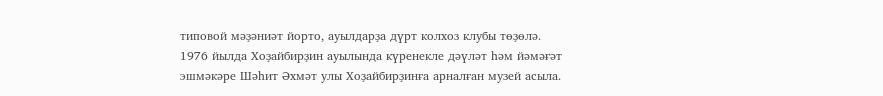типовой мәҙәниәт йорто, ауылдарҙа дүрт колхоз клубы төҙөлә.
1976 йылда Хоҙайбирҙин ауылында күренекле дәүләт һәм йәмәғәт эшмәкәре Шәһит Әхмәт улы Хоҙайбирҙинға арналған музей асыла.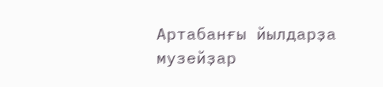Артабанғы йылдарҙа музейҙар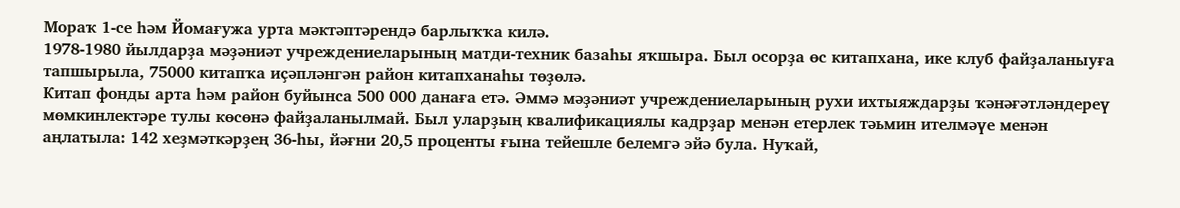Мораҡ 1-се һәм Йомағужа урта мәктәптәрендә барлыҡҡа килә.
1978-1980 йылдарҙа мәҙәниәт учреждениеларының матди-техник базаһы яҡшыра. Был осорҙа өс китапхана, ике клуб файҙаланыуға тапшырыла, 75000 китапҡа иҫәпләнгән район китапханаһы төҙөлә.
Китап фонды арта һәм район буйынса 500 000 данаға етә. Әммә мәҙәниәт учреждениеларының рухи ихтыяждарҙы ҡәнәғәтләндереү мөмкинлектәре тулы көсөнә файҙаланылмай. Был уларҙың квалификациялы кадрҙар менән етерлек тәьмин ителмәүе менән аңлатыла: 142 хеҙмәткәрҙең 36-һы, йәғни 20,5 проценты ғына тейешле белемгә эйә була. Нуҡай,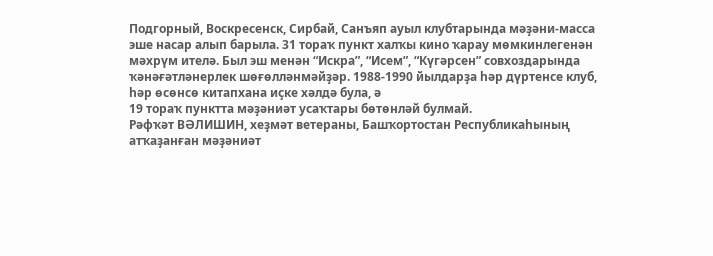Подгорный, Воскресенск, Сирбай, Санъяп ауыл клубтарында мәҙәни-масса эше насар алып барыла. 31 тораҡ пункт халҡы кино ҡарау мөмкинлегенән мәхрүм ителә. Был эш менән “Искра”, “Исем”, “Күгәрсен” совхоздарында ҡәнәғәтләнерлек шөғөлләнмәйҙәр. 1988-1990 йылдарҙа һәр дүртенсе клуб, һәр өсөнсө китапхана иҫке хәлдә була, ә
19 тораҡ пунктта мәҙәниәт усаҡтары бөтөнләй булмай.
Рәфҡәт ВӘЛИШИН, хеҙмәт ветераны, Башҡортостан Республикаһының атҡаҙанған мәҙәниәт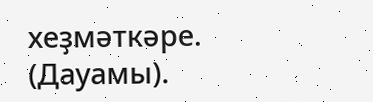хеҙмәткәре.
(Дауамы).